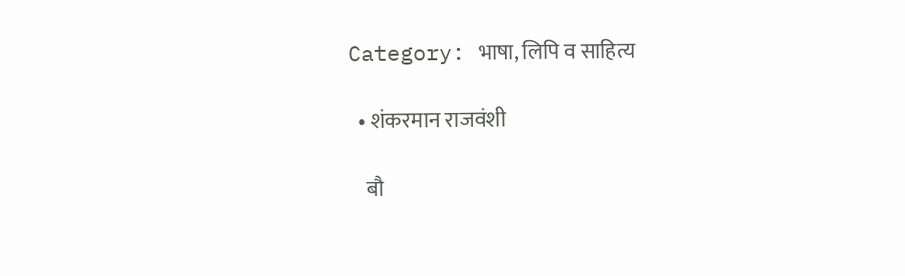Category: भाषा, लिपि व साहित्य

  • शंकरमान राजवंशी

    बौ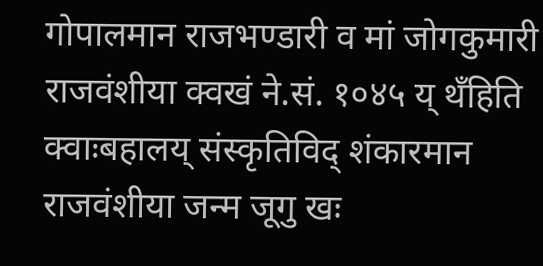गोपालमान राजभण्डारी व मां जोगकुमारी राजवंशीया क्वखं ने.सं. १०४५ य् थँहिति क्वाःबहालय् संस्कृतिविद् शंकारमान राजवंशीया जन्म जूगु खः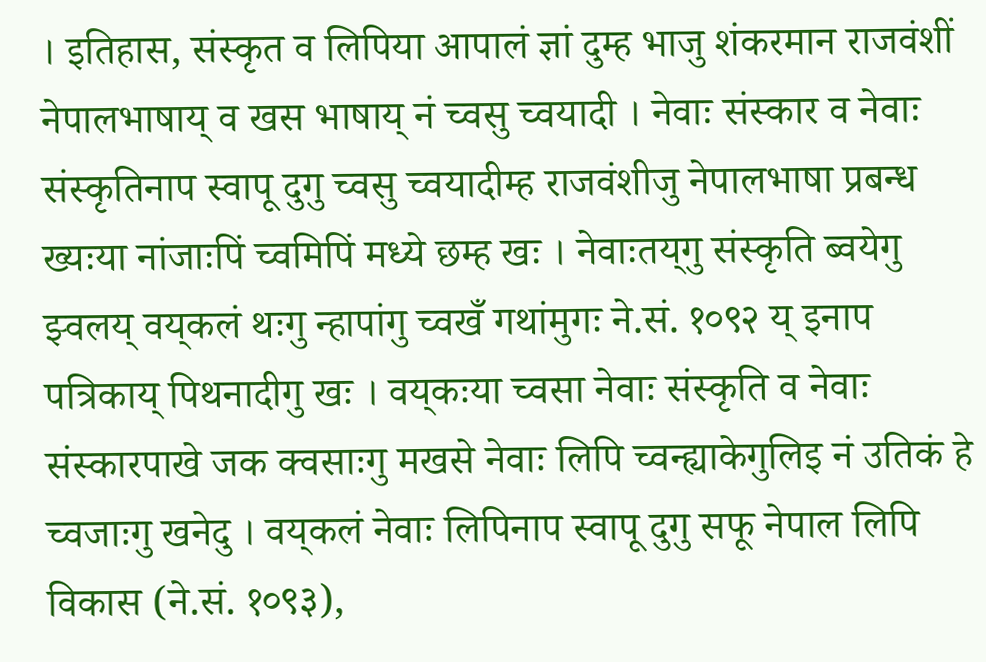। इतिहास, संस्कृत व लिपिया आपालं ज्ञां दुम्ह भाजु शंकरमान राजवंशीं नेपालभाषाय् व खस भाषाय् नं च्वसु च्वयादी । नेवाः संस्कार व नेवाः संस्कृतिनाप स्वापू दुगु च्वसु च्वयादीम्ह राजवंशीजु नेपालभाषा प्रबन्ध ख्यःया नांजाःपिं च्वमिपिं मध्ये छम्ह खः । नेवाःतय्‌गु संस्कृति ब्वयेगु झ्वलय् वय्‌कलं थःगु न्हापांगु च्वखँ गथांमुगः ने.सं. १०९२ य् इनाप पत्रिकाय् पिथनादीगु खः । वय्‌कःया च्वसा नेवाः संस्कृति व नेवाः संस्कारपाखे जक क्वसाःगु मखसे नेवाः लिपि च्वन्ह्याकेगुलिइ नं उतिकं हे च्वजाःगु खनेदु । वय्‌कलं नेवाः लिपिनाप स्वापू दुगु सफू नेपाल लिपि विकास (ने.सं. १०९३),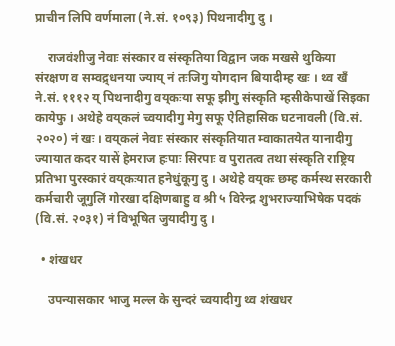प्राचीन लिपि वर्णमाला (ने.सं. १०९३) पिथनादीगु दु ।

    राजवंशीजु नेवाः संस्कार व संस्कृतिया विद्वान जक मखसे थुकिया संरक्षण व सम्वद्र्धनया ज्याय् नं तःजिगु योगदान बियादीम्ह खः । थ्व खँ ने.सं. १११२ य् पिथनादीगु वय्‌कःया सफू झीगु संस्कृति म्हसीकेपाखें सिइका कायेफु । अथेहे वय्‌कलं च्वयादीगु मेगु सफू ऐतिहासिक घटनावली (वि.सं. २०२०) नं खः । वय्‌कलं नेवाः संस्कार संस्कृतियात म्वाकातयेत यानादीगु ज्यायात कदर यासें हेमराज हःपाः सिरपाः व पुरातत्व तथा संस्कृति राष्ट्रिय प्रतिभा पुरस्कारं वय्‌कःयात हनेधुंकूगु दु । अथेहे वय्‌कः छम्ह कर्मस्थ सरकारी कर्मचारी जूगुलिं गोरखा दक्षिणबाहु व श्री ५ विरेन्द्र शुभराज्याभिषेक पदकं (वि.सं. २०३१) नं विभूषित जुयादीगु दु ।

  • शंखधर

    उपन्यासकार भाजु मल्ल के सुन्दरं च्वयादीगु थ्व शंखधर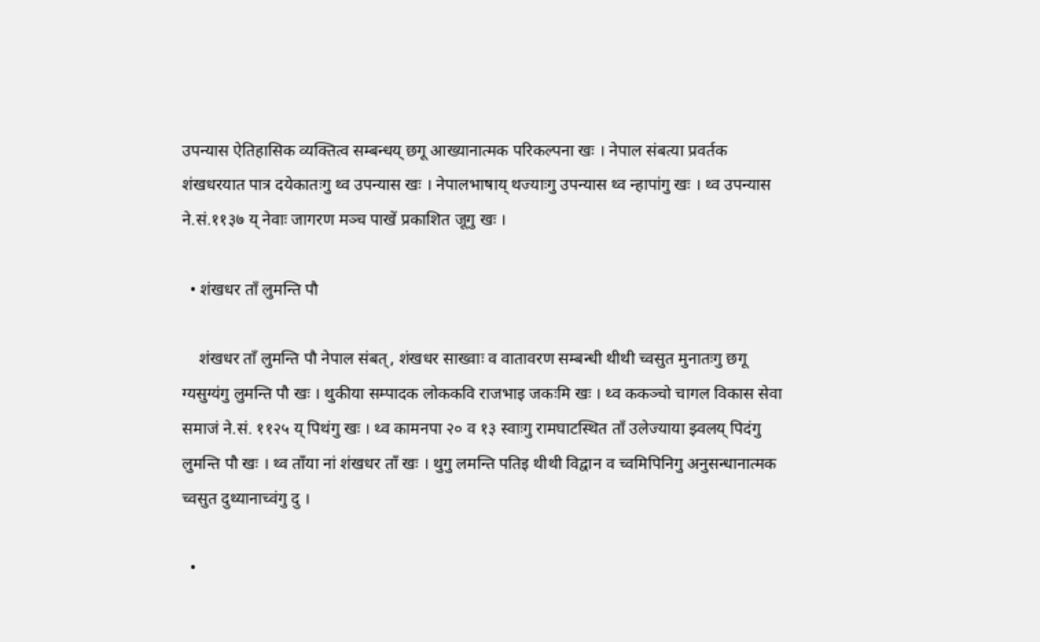उपन्यास ऐतिहासिक व्यक्तित्व सम्बन्धय् छगू आख्यानात्मक परिकल्पना खः । नेपाल संबत्या प्रवर्तक शंखधरयात पात्र दयेकातःगु थ्व उपन्यास खः । नेपालभाषाय् थज्याःगु उपन्यास थ्व न्हापांगु खः । थ्व उपन्यास ने.सं.११३७ य् नेवाः जागरण मञ्च पाखें प्रकाशित जूगु खः ।

  • शंखधर ताँ लुमन्ति पौ

    शंखधर ताँ लुमन्ति पौ नेपाल संबत्, शंखधर साख्वाः व वातावरण सम्बन्धी थीथी च्वसुत मुनातःगु छगू ग्यसुग्यंगु लुमन्ति पौ खः । थुकीया सम्पादक लोककवि राजभाइ जकःमि खः । थ्व ककञ्चो चागल विकास सेवा समाजं ने.सं. ११२५ य् पिथंगु खः । थ्व कामनपा २० व १३ स्वाःगु रामघाटस्थित ताँ उलेज्याया झ्वलय् पिदंगु लुमन्ति पौ खः । थ्व ताँया नां शंखधर ताँ खः । थुगु लमन्ति पतिइ थीथी विद्वान व च्वमिपिनिगु अनुसन्धानात्मक च्वसुत दुथ्यानाच्वंगु दु ।

  •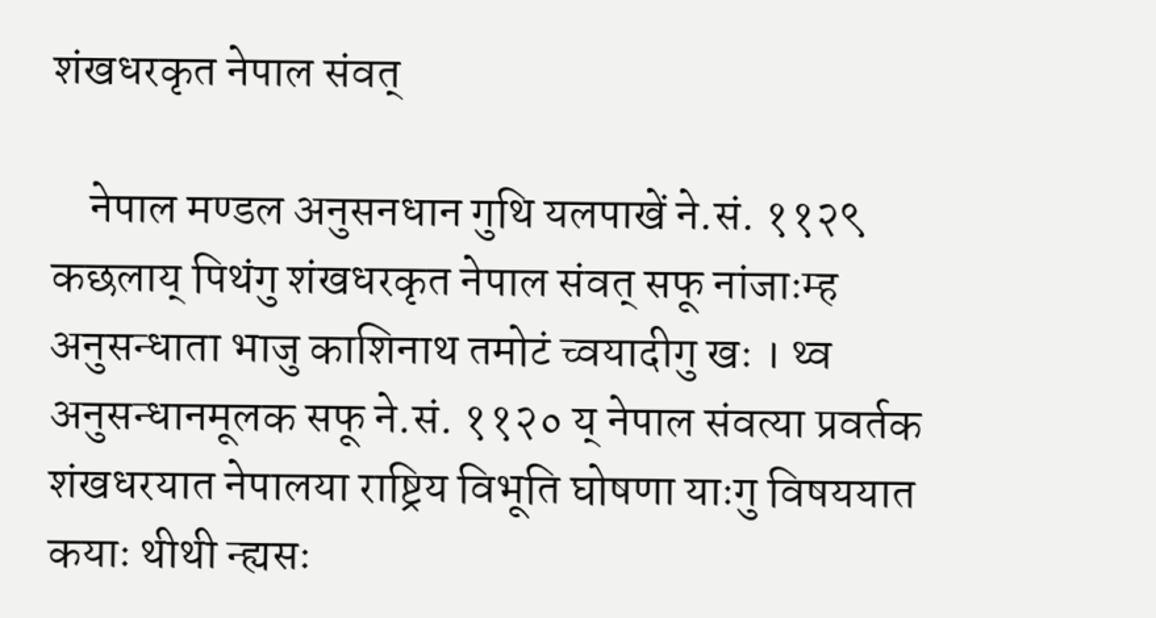शंखधरकृत नेपाल संवत्

    नेपाल मण्डल अनुसनधान गुथि यलपाखें ने.सं. ११२९ कछलाय् पिथंगु शंखधरकृत नेपाल संवत् सफू नांजाःम्ह अनुसन्धाता भाजु काशिनाथ तमोटं च्वयादीगु खः । थ्व अनुसन्धानमूलक सफू ने.सं. ११२० य् नेपाल संवत्या प्रवर्तक शंखधरयात नेपालया राष्ट्रिय विभूति घोषणा याःगु विषययात कयाः थीथी न्ह्यसः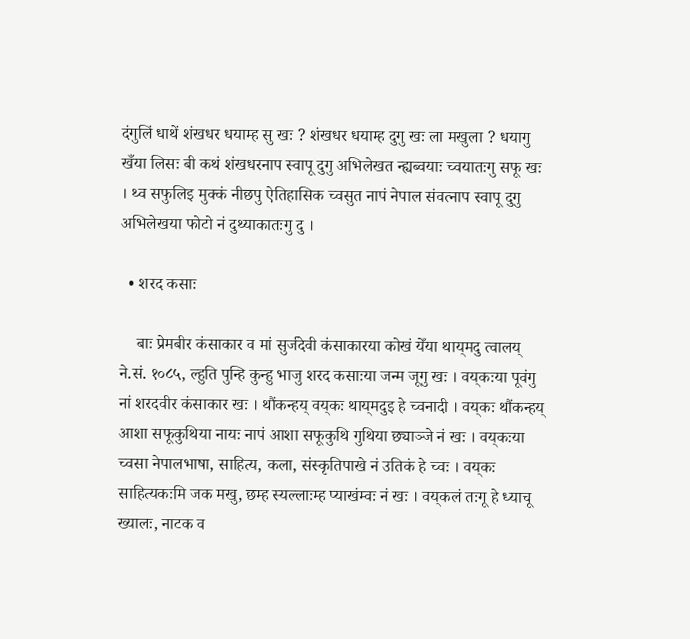दंगुलिं धाथें शंखधर धयाम्ह सु खः ? शंखधर धयाम्ह दुगु खः ला मखुला ? धयागु खँया लिसः बी कथं शंखधरनाप स्वापू दुगु अभिलेखत न्ह्यब्वयाः च्वयातःगु सफू खः । थ्व सफुलिइ मुक्कं नीछपु ऐतिहासिक च्वसुत नापं नेपाल संवत्नाप स्वापू दुगु अभिलेखया फोटो नं दुथ्याकातःगु दु ।

  • शरद कसाः

    बाः प्रेमबीर कंसाकार व मां सुर्जदेवी कंसाकारया कोखं येँया थाय्‌मदु त्वालय् ने.सं. १०८५, ल्हुति पुन्हि कुन्हु भाजु शरद कसाःया जन्म जूगु खः । वय्‌कःया पूवंगु नां शरदवीर कंसाकार खः । थौंकन्हय् वय्‌कः थाय्‌मदुइ हे च्वनादी । वय्‌कः थौंकन्हय् आशा सफूकुथिया नायः नापं आशा सफूकुथि गुथिया छ्याञ्जे नं खः । वय्‌कःया च्वसा नेपालभाषा, साहित्य, कला, संस्कृतिपाखे नं उतिकं हे च्वः । वय्‌कः साहित्यकःमि जक मखु, छम्ह स्यल्लाःम्ह प्याखंम्वः नं खः । वय्‌कलं तःगू हे ध्याचू ख्यालः, नाटक व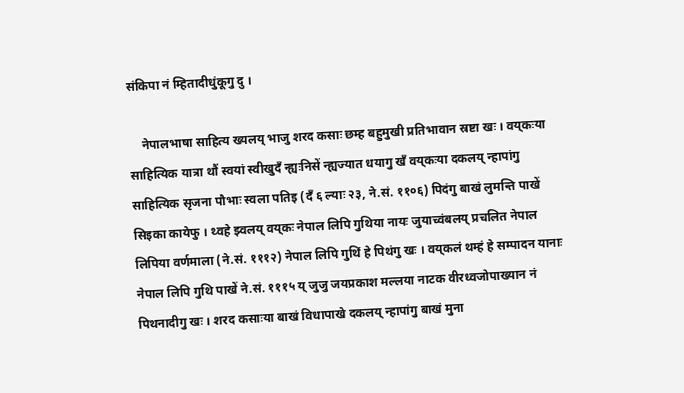संकिपा नं म्हितादीधुंकूगु दु ।

    नेपालभाषा साहित्य ख्यलय् भाजु शरद कसाः छम्ह बहुमुखी प्रतिभावान स्रष्टा खः । वय्‌कःया साहित्यिक यात्रा थौं स्वयां स्वीखुदँ न्ह्यःनिसें न्ह्यज्यात धयागु खँ वय्‌कःया दकलय् न्हापांगु साहित्यिक सृजना पौभाः स्वला पतिइ (दँ ६ ल्याः २३, ने.सं. ११०६) पिदंगु बाखं लुमन्ति पाखें सिइका कायेफु । थ्वहे झ्वलय् वय्‌कः नेपाल लिपि गुथिया नायः जुयाच्वंबलय् प्रचलित नेपाल लिपिया वर्णमाला (ने.सं. १११२) नेपाल लिपि गुथिं हे पिथंगु खः । वय्‌कलं थम्हं हे सम्पादन यानाः नेपाल लिपि गुथि पाखें ने.सं. १११५ य् जुजु जयप्रकाश मल्लया नाटक वीरध्वजोपाख्यान नं पिथनादीगु खः । शरद कसाःया बाखं विधापाखे दकलय् न्हापांगु बाखं मुना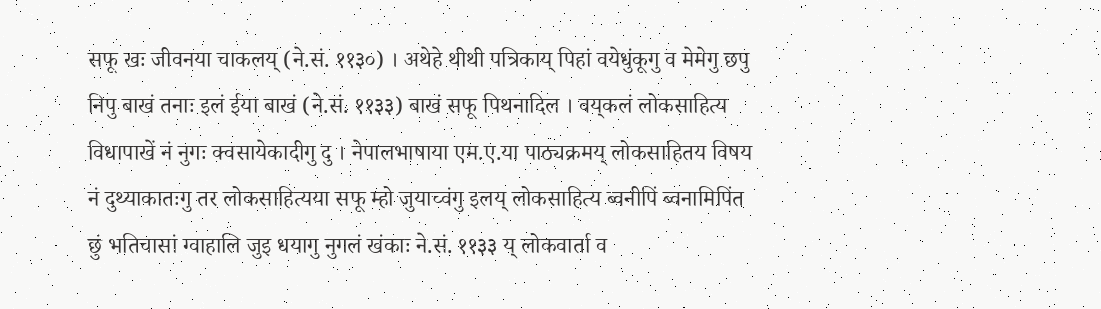सफू खः जीवनया चाकलय् (ने.सं. ११३०) । अथेहे थीथी पत्रिकाय् पिहां वयेधुंकूगु व मेमेगु छपु निपु बाखं तनाः इलं ईया बाखं (ने.सं. ११३३) बाखं सफू पिथनादिल । वय्‌कलं लोकसाहित्य विधापाखें नं नुगः क्वसायेकादीगु दु । नेपालभाषाया एम.ए.या पाठ्यक्रमय् लोकसाहितय विषय नं दुथ्याकातःगु तर लोकसाहित्यया सफू म्हो जुयाच्वंगु इलय् लोकसाहित्य ब्वनीपिं ब्वनामिपिंत छुं भतिचासां ग्वाहालि जुइ धयागु नुगलं खंकाः ने.सं. ११३३ य् लोकवार्ता व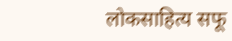लोकसाहित्य सफू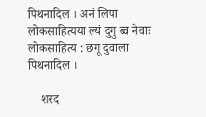पिथनादिल । अनं लिपा लोकसाहित्यया ल्यं दुगु ब्व नेवाः लोकसाहित्य : छगू दुवाला पिथनादिल ।

    शरद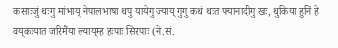कसाःजुं थःगु मांभाय् नेपालभाषा थपु यायेगु ज्याय् गुगु कथं थःत फ्यानादीगु खः, थुकिया हुनिं हे वय्‌कःयात जरिमैंया ल्याय्‌म्ह हःपाः सिरपाः (ने.सं.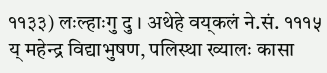११३३) लःल्हाःगु दु । अथेहे वय्‌कलं ने.सं. १११५ य् महेन्द्र विद्याभुषण, पलिस्था ख्यालः कासा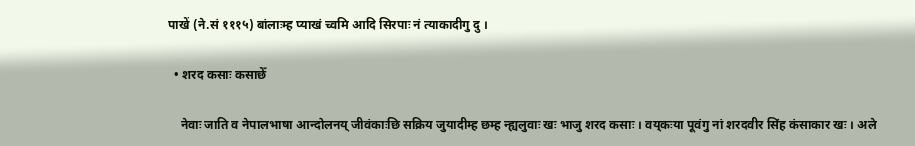पाखें (ने.सं १११५) बांलाःम्ह प्याखं च्वमि आदि सिरपाः नं त्याकादीगु दु ।

  • शरद कसाः कसाछेँ

    नेवाः जाति व नेपालभाषा आन्दोलनय् जीवंकाःछि सक्रिय जुयादीम्ह छम्ह न्ह्यलुवाः खः भाजु शरद कसाः । वय्‌कःया पूवंगु नां शरदवीर सिंह कंसाकार खः । अले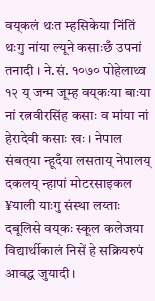वय्‌कलं थःत म्हसिकेया निंतिं थःगु नांया ल्यूने कसाःछँ उपनां तनादी । ने.सं. १०७० पोहेलाथ्व १२ य् जन्म जूम्ह वय्‌कःया बाःया नां रत्नवीरसिंह कसाः व मांया नां हेरादेवी कसाः खः । नेपाल संबत्‌या न्हूदँया लसताय् नेपालय् दकलय् न्हापां मोटरसाइकल ¥याली याःगु संस्था लय्ताः दबूलिसे वय्‌कः स्कूल कलेजया विद्यार्थीकालं निसें हे सक्रियरुपं आवद्ध जुयादी ।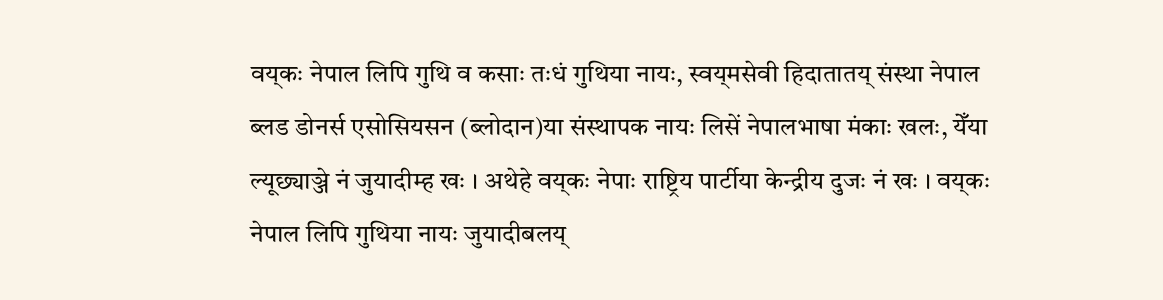वय्‌कः नेपाल लिपि गुथि व कसाः तःधं गुथिया नायः, स्वय्‌मसेवी हिदातातय् संस्था नेपाल ब्लड डोनर्स एसोसियसन (ब्लोदान)या संस्थापक नायः लिसें नेपालभाषा मंकाः खलः, येँया ल्यूछ्याञ्जे नं जुयादीम्ह खः । अथेहे वय्‌कः नेपाः राष्ट्रिय पार्टीया केन्द्रीय दुजः नं खः । वय्‌कः नेपाल लिपि गुथिया नायः जुयादीबलय्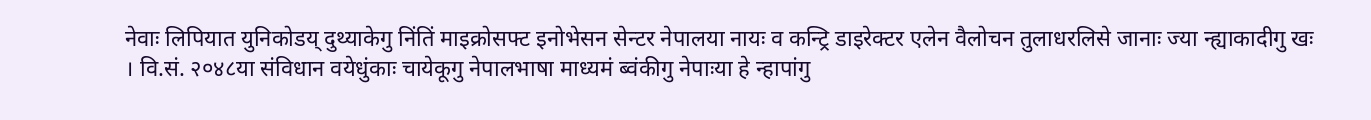नेवाः लिपियात युनिकोडय् दुथ्याकेगु निंतिं माइक्रोसफ्ट इनोभेसन सेन्टर नेपालया नायः व कन्ट्रि डाइरेक्टर एलेन वैलोचन तुलाधरलिसे जानाः ज्या न्ह्याकादीगु खः । वि.सं. २०४८या संविधान वयेधुंकाः चायेकूगु नेपालभाषा माध्यमं ब्वंकीगु नेपाःया हे न्हापांगु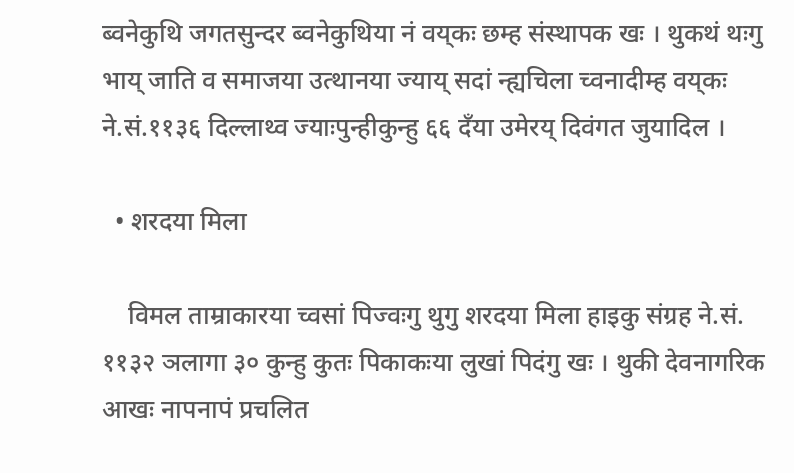ब्वनेकुथि जगतसुन्दर ब्वनेकुथिया नं वय्‌कः छम्ह संस्थापक खः । थुकथं थःगु भाय् जाति व समाजया उत्थानया ज्याय् सदां न्ह्यचिला च्वनादीम्ह वय्‌कः ने.सं.११३६ दिल्लाथ्व ज्याःपुन्हीकुन्हु ६६ दँया उमेरय् दिवंगत जुयादिल ।

  • शरदया मिला

    विमल ताम्राकारया च्वसां पिज्वःगु थुगु शरदया मिला हाइकु संग्रह ने.सं. ११३२ ञलागा ३० कुन्हु कुतः पिकाकःया लुखां पिदंगु खः । थुकी देवनागरिक आखः नापनापं प्रचलित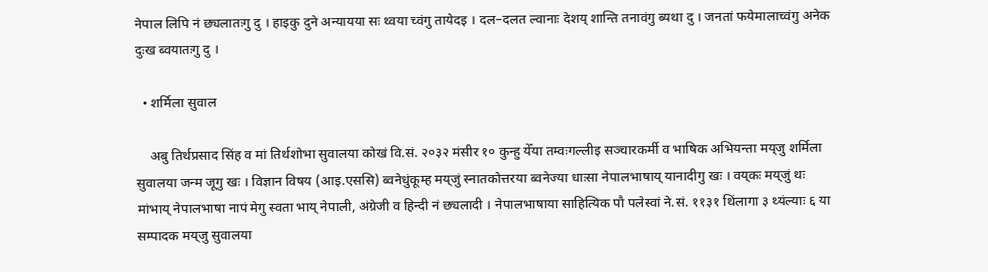नेपाल लिपि नं छ्यलातःगु दु । हाइकु दुने अन्यायया सः थ्वया च्वंगु तायेदइ । दल–दलत ल्वानाः देशय् शान्ति तनावंगु ब्यथा दु । जनतां फयेमालाच्वंगु अनेक दुःख ब्वयातःगु दु ।

  • शर्मिला सुवाल

    अबु तिर्थप्रसाद सिंह व मां तिर्थशोभा सुवालया कोखं वि.सं. २०३२ मंसीर १० कुन्हु येँया तम्वःगल्लीइ सञ्चारकर्मी व भाषिक अभियन्ता मय्‌जु शर्मिला सुवालया जन्म जूगु खः । विज्ञान विषय (आइ.एससि) ब्वनेधुंकूम्ह मय्‌जुं स्नातकोत्तरया ब्वनेज्या धाःसा नेपालभाषाय् यानादीगु खः । वय्‌कः मय्‌जुं थः मांभाय् नेपालभाषा नापं मेगु स्वता भाय् नेपाली, अंग्रेजी व हिन्दी नं छ्यलादी । नेपालभाषाया साहित्यिक पौ पलेस्वां ने.सं. ११३१ थिंलागा ३ थ्यंल्याः ६ या सम्पादक मय्‌जु सुवालया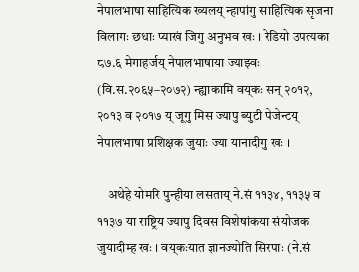नेपालभाषा साहित्यिक ख्यलय् न्हापांगु साहित्यिक सृजना विलागः छधाः प्याखं जिगु अनुभव खः । रेडियो उपत्यका ८७.६ मेगाहर्जय् नेपालभाषाया ज्याझ्वः (वि.स.२०६५–२०७२) न्ह्याकामि वय्‌कः सन् २०१२, २०१३ व २०१७ य् जूगु मिस ज्यापु ब्युटी पेजेन्टय् नेपालभाषा प्रशिक्षक जुयाः ज्या यानादीगु खः ।

    अथेहे योमरि पुन्हीया लसताय् ने.सं ११३४, ११३५ व ११३७ या राष्ट्रिय ज्यापु दिवस विशेषांकया संयोजक जुयादीम्ह खः । वय्‌कःयात ज्ञानज्योति सिरपाः (ने.सं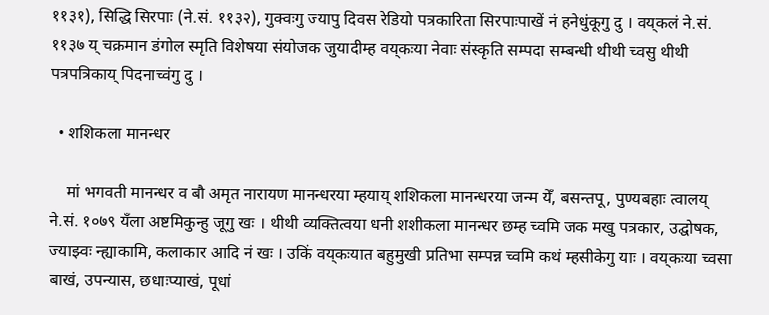११३१), सिद्धि सिरपाः (ने.सं. ११३२), गुक्वःगु ज्यापु दिवस रेडियो पत्रकारिता सिरपाःपाखें नं हनेधुंकूगु दु । वय्‌कलं ने.सं. ११३७ य् चक्रमान डंगोल स्मृति विशेषया संयोजक जुयादीम्ह वय्‌कःया नेवाः संस्कृति सम्पदा सम्बन्धी थीथी च्वसु थीथी पत्रपत्रिकाय् पिदनाच्वंगु दु ।

  • शशिकला मानन्धर

    मां भगवती मानन्धर व बौ अमृत नारायण मानन्धरया म्हयाय् शशिकला मानन्धरया जन्म येँ, बसन्तपू, पुण्यबहाः त्वालय् ने.सं. १०७९ यँला अष्टमिकुन्हु जूगु खः । थीथी व्यक्तित्वया धनी शशीकला मानन्धर छम्ह च्वमि जक मखु पत्रकार, उद्घोषक, ज्याझ्वः न्ह्याकामि, कलाकार आदि नं खः । उकिं वय्‌कःयात बहुमुखी प्रतिभा सम्पन्न च्वमि कथं म्हसीकेगु याः । वय्‌कःया च्वसा बाखं, उपन्यास, छधाःप्याखं, पूधां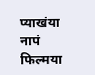प्याखंया नापं फिल्मया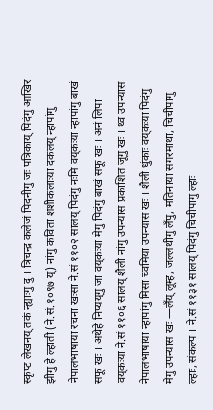स्कृप्ट लेखनय् तकं न्ह्याःगु दु । त्रिचन्द्र कलेजं पिदनीगु जः पत्रिकाय् पिदंगु आखिर झीगु हे ल्हाती (ने.सं.१०९७ य्) नांगु कविता शशीकलाःया दकलय् न्हापांगु नेपालभाषाया रचना खःसा ने.सं ११०२ सालय् पिदंगु नःमि वय्‌कःया न्हापांगु बाखं सफू खः । अथेहे निप्यय्‌गु जा वय्‌कःया मेगु पिदंगु बाखं सफू खः । अनं लिपा वय्‌कःया ने.सं ११०६ सालय् शैली नांगु उपन्यास प्रकाशित जूगु खः । थ्व उपन्यास नेपालभाषाया न्हापांगु मिसा च्वमिया उपन्यास खः । शैली धुंकाः वय्‌कःया पिदंगु मेगु उपन्यास खः —लँय् लूम्ह, जल्लथीगु लँपु, मतिनाया सगरमाथा, चिचीपागु ल्हाः, संकल्प । ने.सं ११३१ सालय् पिदंगु चिचीपागु ल्हाः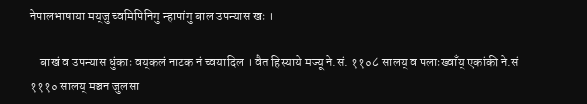नेपालभाषाया मय्‌जु च्वमिपिनिगु न्हापांगु बाल उपन्यास खः ।

    बाखं व उपन्यास धुंकाः वय्‌कलं नाटक नं च्वयादिल । वैत हिस्याये मज्यू ने.सं. ११०८ सालय् व पलाःख्वाँय् एकांकी ने.सं १११० सालय् मञ्चन जुलसा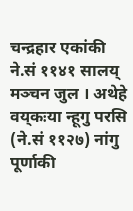चन्द्रहार एकांकी ने.सं ११४१ सालय् मञ्चन जुल । अथेहे वय्‌कःया न्हूगु परसि (ने.सं ११२७) नांगु पूर्णाकी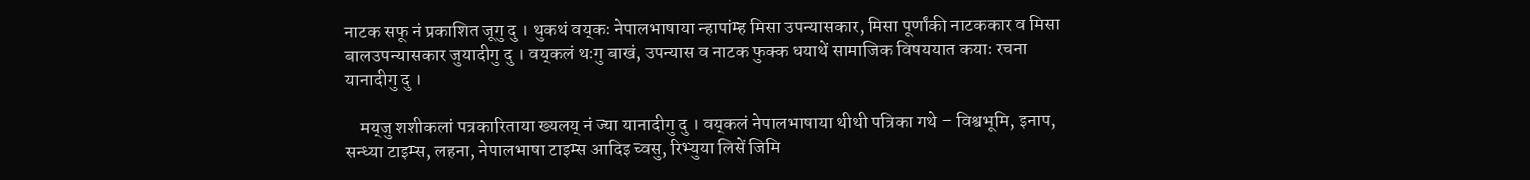नाटक सफू नं प्रकाशित जूगु दु । थुकथं वय्‌कः नेपालभाषाया न्हापांम्ह मिसा उपन्यासकार, मिसा पूर्णांकी नाटककार व मिसा बालउपन्यासकार जुयादीगु दु । वय्‌कलं थःगु बाखं, उपन्यास व नाटक फुक्क धयाथें सामाजिक विषययात कयाः रचना यानादीगु दु ।

    मय्‌जु शशीकलां पत्रकारिताया ख्यलय् नं ज्या यानादीगु दु । वय्‌कलं नेपालभाषाया थीथी पत्रिका गथे – विश्वभूमि, इनाप, सन्ध्या टाइम्स, लहना, नेपालभाषा टाइम्स आदिइ च्वसु, रिभ्युया लिसें जिमि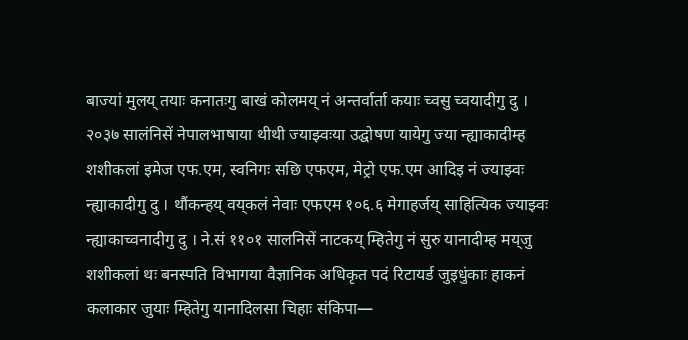बाज्यां मुलय् तयाः कनातःगु बाखं कोलमय् नं अन्तर्वार्ता कयाः च्वसु च्वयादीगु दु । २०३७ सालंनिसें नेपालभाषाया थीथी ज्याझ्वःया उद्घोषण यायेगु ज्या न्ह्याकादीम्ह शशीकलां इमेज एफ.एम, स्वनिगः सछि एफएम, मेट्रो एफ.एम आदिइ नं ज्याझ्वः न्ह्याकादीगु दु । थौंकन्हय् वय्‌कलं नेवाः एफएम १०६.६ मेगाहर्जय् साहित्यिक ज्याझ्वः न्ह्याकाच्वनादीगु दु । ने.सं ११०१ सालनिसें नाटकय् म्हितेगु नं सुरु यानादीम्ह मय्‌जु शशीकलां थः बनस्पति विभागया वैज्ञानिक अधिकृत पदं रिटायर्ड जुइधुंकाः हाकनं कलाकार जुयाः म्हितेगु यानादिलसा चिहाः संकिपा—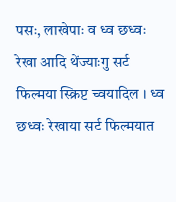पसः, लाखेपाः व ध्व छध्वः रेखा आदि थेंज्याःगु सर्ट फिल्मया स्क्रिप्ट च्वयादिल । ध्व छध्वः रेखाया सर्ट फिल्मयात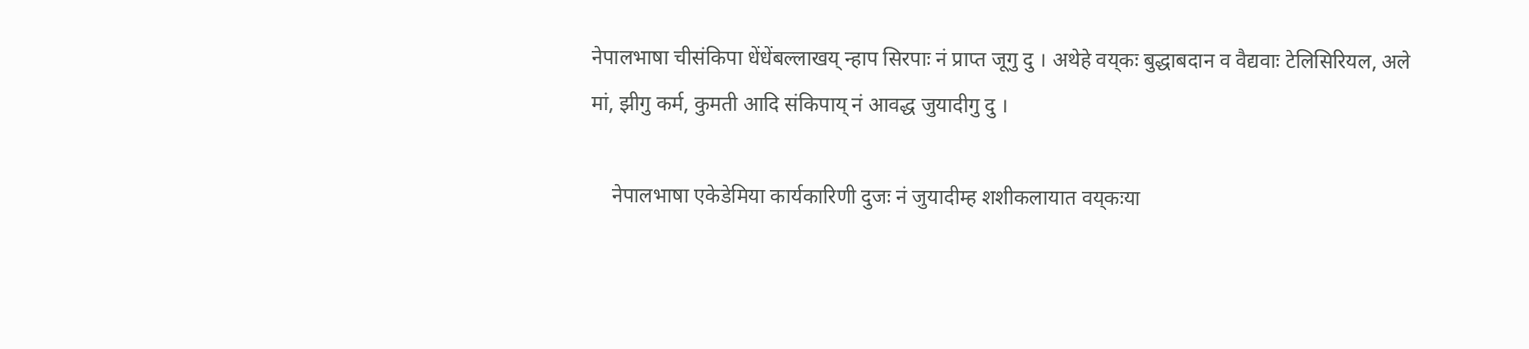नेपालभाषा चीसंकिपा धेंधेंबल्लाखय् न्हाप सिरपाः नं प्राप्त जूगु दु । अथेहे वय्‌कः बुद्धाबदान व वैद्यवाः टेलिसिरियल, अले मां, झीगु कर्म, कुमती आदि संकिपाय् नं आवद्ध जुयादीगु दु ।

    नेपालभाषा एकेडेमिया कार्यकारिणी दुजः नं जुयादीम्ह शशीकलायात वय्‌कःया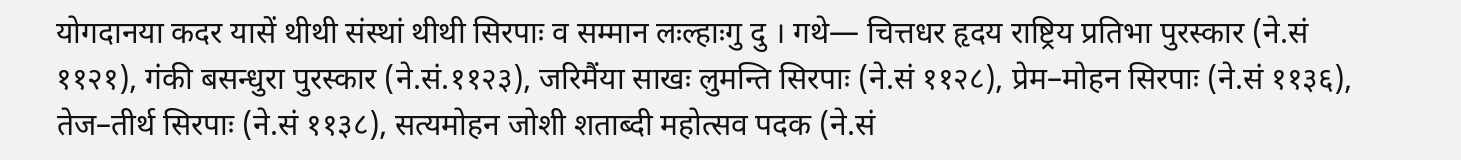योगदानया कदर यासें थीथी संस्थां थीथी सिरपाः व सम्मान लःल्हाःगु दु । गथे— चित्तधर हृदय राष्ट्रिय प्रतिभा पुरस्कार (ने.सं ११२१), गंकी बसन्धुरा पुरस्कार (ने.सं.११२३), जरिमैंया साखः लुमन्ति सिरपाः (ने.सं ११२८), प्रेम–मोहन सिरपाः (ने.सं ११३६), तेज–तीर्थ सिरपाः (ने.सं ११३८), सत्यमोहन जोशी शताब्दी महोत्सव पदक (ने.सं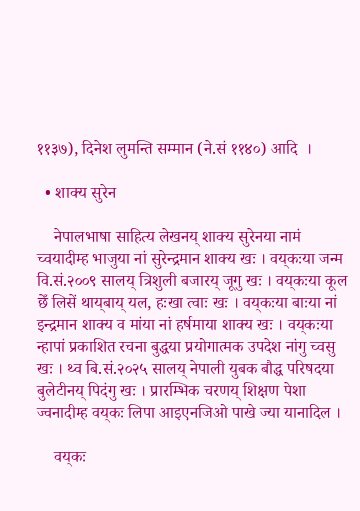११३७), दिनेश लुमन्ति सम्मान (ने.सं ११४०) आदि  ।

  • शाक्य सुरेन

    नेपालभाषा साहित्य लेखनय् शाक्य सुरेनया नामं च्वयादीम्ह भाजुया नां सुरेन्द्रमान शाक्य खः । वय्‌कःया जन्म वि.सं.२००९ सालय् त्रिशुली बजारय् जूगु खः । वय्‌कःया कूल छेँ लिसें थाय्‌बाय् यल, हःखा त्वाः खः । वय्‌कःया बाःया नां इन्द्रमान शाक्य व मांया नां हर्षमाया शाक्य खः । वय्‌कःया न्हापां प्रकाशित रचना बुद्धया प्रयोगात्मक उपदेश नांगु च्वसु खः । थ्व बि.सं.२०२५ सालय् नेपाली युबक बौद्ध परिषदया बुलेटीनय् पिदंगु खः । प्रारम्भिक चरणय् शिक्षण पेशा ज्वनादीम्ह वय्‌कः लिपा आइएनजिओ पाखे ज्या यानादिल ।

    वय्‌कः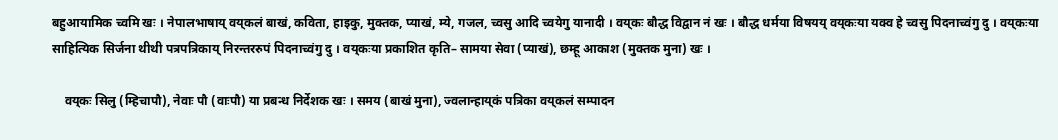बहुआयामिक च्वमि खः । नेपालभाषाय् वय्‌कलं बाखं, कविता, हाइकु, मुक्तक, प्याखं, म्ये, गजल, च्वसु आदि च्वयेगु यानादी । वय्‌कः बौद्ध विद्वान नं खः । बौद्ध धर्मया विषयय् वय्‌कःया यक्व हे च्वसु पिदनाच्वंगु दु । वय्‌कःया साहित्यिक सिर्जना थीथी पत्रपत्रिकाय् निरन्तररुपं पिदनाच्वंगु दु । वय्‌कःया प्रकाशित कृति– सामया सेवा (प्याखं), छम्हू आकाश (मुक्तक मुना) खः ।

    वय्‌कः सिलु (म्हिचापौ), नेवाः पौ (वाःपौ) या प्रबन्ध निर्देशक खः । समय (बाखं मुना), ज्वलान्हाय्‌कं पत्रिका वय्‌कलं सम्पादन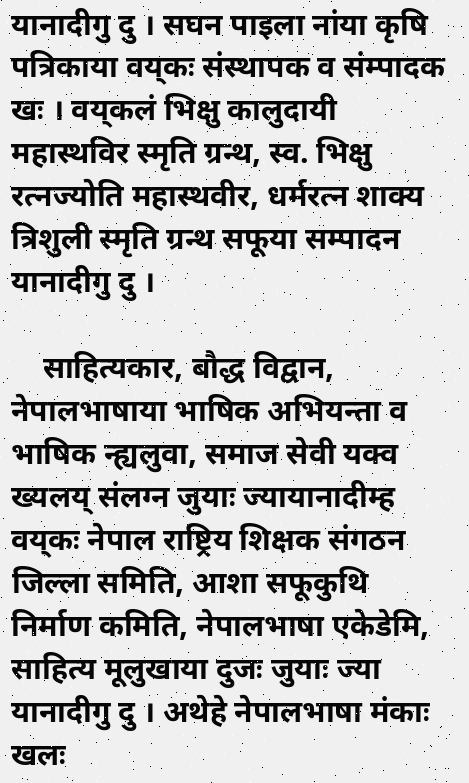यानादीगु दु । सघन पाइला नांया कृषि पत्रिकाया वय्‌कः संस्थापक व संम्पादक खः । वय्‌कलं भिक्षु कालुदायी महास्थविर स्मृति ग्रन्थ, स्व. भिक्षु रत्नज्योति महास्थवीर, धर्मरत्न शाक्य त्रिशुली स्मृति ग्रन्थ सफूया सम्पादन यानादीगु दु ।

    साहित्यकार, बौद्ध विद्वान, नेपालभाषाया भाषिक अभियन्ता व भाषिक न्ह्यलुवा, समाज सेवी यक्व ख्यलय् संलग्न जुयाः ज्यायानादीम्ह वय्‌कः नेपाल राष्ट्रिय शिक्षक संगठन जिल्ला समिति, आशा सफूकुथि निर्माण कमिति, नेपालभाषा एकेडेमि, साहित्य मूलुखाया दुजः जुयाः ज्या यानादीगु दु । अथेहे नेपालभाषा मंकाः खलः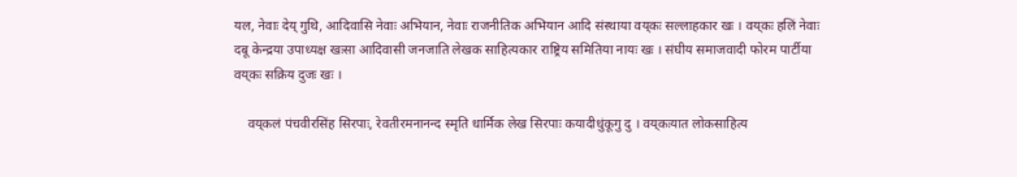यल, नेवाः देय् गुथि, आदिवासि नेवाः अभियान, नेवाः राजनीतिक अभियान आदि संस्थाया वय्‌कः सल्लाहकार खः । वय्‌कः हलिं नेवाः दबू केन्द्रया उपाध्यक्ष खःसा आदिवासी जनजाति लेखक साहित्यकार राष्ट्रिय समितिया नायः खः । संघीय समाजवादी फोरम पार्टीया वय्‌कः सक्रिय दुजः खः ।

    वय्‌कलं पंचवीरसिंह सिरपाः, रेवतीरमनानन्द स्मृति धार्मिक लेख सिरपाः कयादीधुंकूगु दु । वय्‌कःयात लोकसाहित्य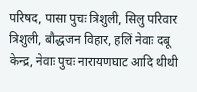परिषद, पासा पुचः त्रिशुली, सिलु परिवार त्रिशुली, बौद्धजन विहार, हलिं नेवाः दबू केन्द्र, नेवाः पुचः नारायणघाट आदि थीथी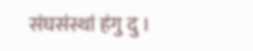संघसंस्थां हंगु दु ।